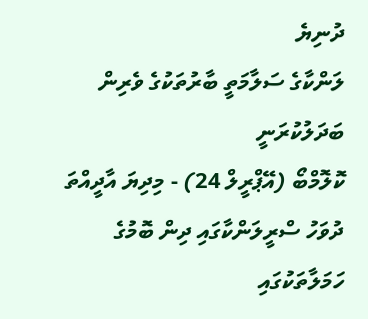ދުނިޔެ
ލަންކާގެ ސަލާމަތީ ބާރުތަކުގެ ވެރިން ބަދަލުކުރަނީ
ކޮލޮމްބޯ (އޭޕްރީލް 24) - މިދިޔަ އާދީއްތަ ދުވަހު ސްރީލަންކާގައި ދިން ބޮމުގެ ހަމަލާތަކުގައި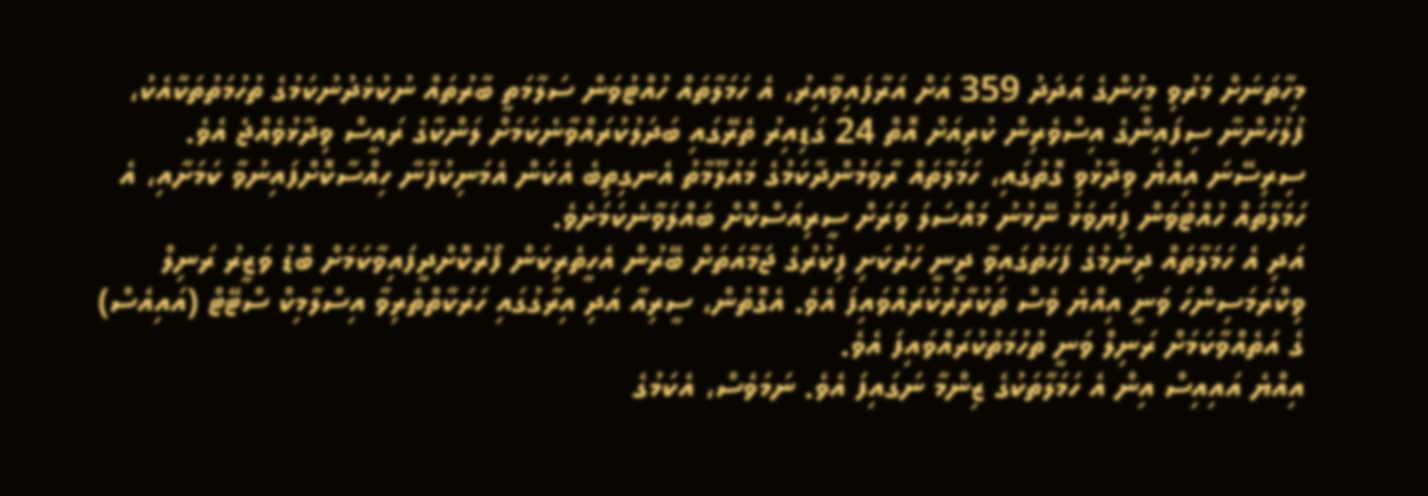މިހާތަނަށް މަރުވި މީހުންގެ އަދަދު 359 އަށް އަރާފައިވާއިރު، އެ ހަމަލާތައް ހުއްޓުވަން ސަލާމަތީ ބާރުތައް ނުކުޅެދުނުކަމުގެ ތުހުމަތުތަކާއެކު، ފުލުހުންނާ ސިފައިންގެ އިސްވެރިން ކުރިއަށް އޮތް 24 ގަޑިއިރު ތެރޭގައި ބަދަލުކުރައްވާނެކަމަށް ލަންކާގެ ރައީސް ވިދާޅުވެއްޖެ އެވެ.
ސިރިސޭނަ އިއްޔެ ވިދާޅުވި ގޮތުގައި، ހަމަލާތައް ރާވަމުންދާކަމުގެ މައުލޫމާތު އެނގިތިބެ އެކަން އެމަނިކުފާނާ ހިއްސާކޮށްފައިނުވާ ކަމަށާއި، އެ ހަމަލާތައް ހުއްޓުވަން ފިޔަވަޅު ނޭޅުނު މައްސަލަ ވަރަށް ސީރިއަސްކޮށް ބައްލަވާނެކަމަށެވެ.
އަދި އެ ހަމަލާތައް ދިނުމުގެ ފަހަތުގައިވާ ދީނީ ހަރުކަށި ފިކުރުގެ ޖަމާއަތަށް ބޭރުން އެހީތެރިކަން ފޯރުކޮށްދީފައިވާކަމަށް ބޮޑު ވަޒީރު ރަނިލް ވިކްރަމަސިންހަ ވަނީ އިއްޔެ ވެސް ތަކުރާރުކުރައްވައިފަ އެވެ. އެގޮތުން، ސީރިއާ އަދި އިރާގުގައި ހަރަކާތްތެރިވާ އިސްލާމިކް ސްޓޭޓް (އައިއެސް) ގެ އަތެއްވާކަމަށް ރަނިލް ވަނީ ތުހުމަތުކުރައްވައިފަ އެވެ.
އިއްޔެ އައިއިސް އިން އެ ހަމަލާތަކުގެ ޒިންމާ ނަގައިފަ އެވެ. ނަމަވެސް، އެކަމުގެ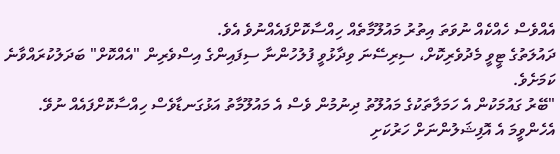އެއްވެސް ހެއްކެއް ނުވަތަ އިތުރު މައުލޫމާތެއް ހިއްސާކޮށްފައެއްނުވެ އެވެ.
ދައުލަތުގެ ޓީވީ މެދުވެރިކޮށް، ސިރިސޭނަ ވިދާޅުވީ ފުލުހުންނާ ސިފައިންގެ އިސްވެރިން "އެއްކޮށް" ބަދަލުކުރައްވާނެ ކަމަށެވެ.
"ބޭރު ގައުމަކުން އެ ހަމަލާތަކުގެ މައުލޫތު ދިނުމުން ވެސް އެ މައުލޫމާތު އަޅުގަނޑާވެސް ހިއްސާކޮށްފައެއް ނުވޭ. އެހެންވީމަ އެ އޮފިޝަލުންނަށް ހަރުކަށި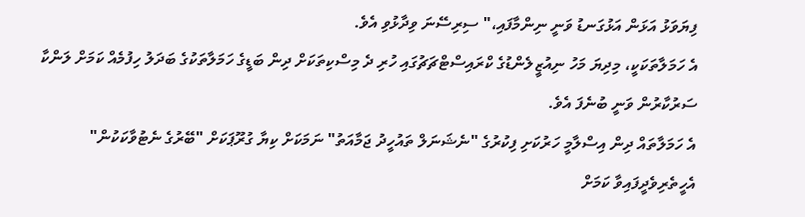ފިޔަވަޅު އަޅަން އަޅުގަނޑު ވަނީ ނިންމާފައި،" ސިރިސޭނަ ވިދާޅުވި އެވެ.
އެ ހަމަލާތަކަކީ، މިދިޔަ މަހު ނިއުޒީލެންޑުގެ ކްރައިސްޓްޗަޗުގައި ހުރި ދެ މިސްކިތަކަށް ދިން ބަޑީގެ ހަމަލާތަކުގެ ބަދަލު ހިފުމެއް ކަމަށް ލަންކާ ސަރުކާރުން ވަނީ ބުނެފަ އެވެ.
އެ ހަމަލާތައް ދިން އިސްލާމީ ހަރުކަށި ފިކުރުގެ "ނެޝަނަލް ތައުހީދު ޖަމާއަތު" ނަމަކަށް ކިޔާ ގުރޫޕަކަށް "ބޭރުގެ ނެޓުވާކަކުން" އެހީތެރިވެދީފައިވާ ކަމަށް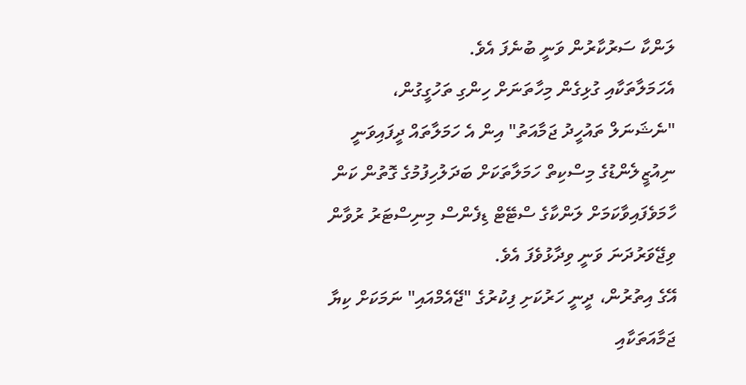ލަންކާ ސަރުކާރުން ވަނީ ބުނެފަ އެވެ.
އެހަމަލާތަކާއި ގުޅިގެން މިހާތަނަށް ހިންގި ތަހުގީގުން، "ނެޝަނަލް ތައުހީދު ޖަމާއަތު" އިން އެ ހަމަލާތައް ދީފައިވަނީ ނިއުޒީލެންޑުގެ މިސްކިތް ހަމަލާތަކަށް ބަދަލުހިފުމުގެ ގޮތުން ކަން ހާމަވެފައިވާކަމަށް ލަންކާގެ ސްޓޭޓް ޑިފެންސް މިނިސްޓަރު ރުވާން ވިޖޭވަރުދަނަ ވަނީ ވިދާޅުވެފަ އެވެ.
އޭގެ އިތުރުން، ދީނީ ހަރުކަށި ފިކުރުގެ "ޖޭއެމްއައި" ނަމަކަށް ކިޔާ ޖަމާއަތަކާއި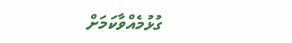ގުޅުމެއްވާކަމަށް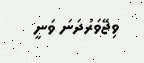ވިޖޭވަރުދަނަ ވަނީ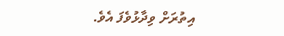އިތުރަށް ވިދާޅުވެފަ އެވެ.